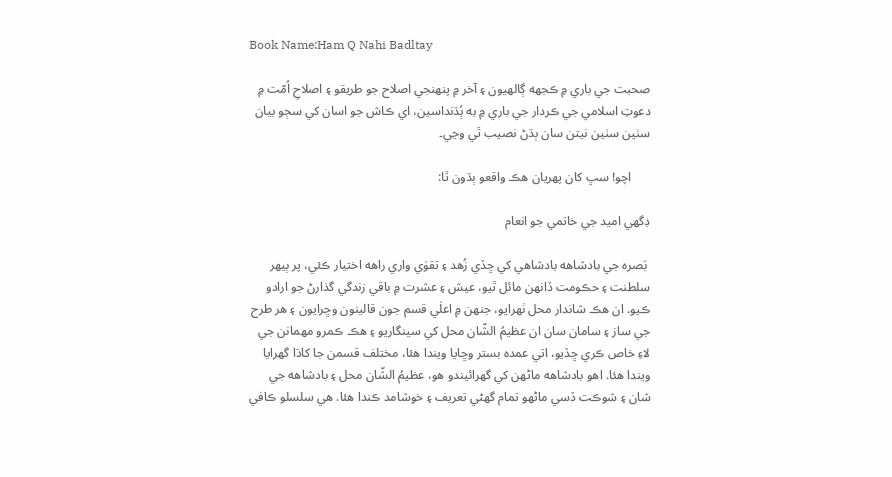Book Name:Ham Q Nahi Badltay

صحبت جي باري ۾ ڪجهه ڳالهيون ۽ آخر ۾ پنهنجي اصلاح جو طريقو ۽ اصلاحِ اُمّت ۾ دعوتِ اسلامي جي ڪردار جي باري ۾ به ٻُڌنداسين، اي ڪاش جو اسان کي سڄو بيان سٺين سٺين نيتن سان ٻڌڻ نصيب ٿي وڃي۔

      اچو! سڀ کان پهريان هڪ واقعو ٻڌون ٿا:

ڊگھي اميد جي خاتمي جو انعام

 بَصره جي بادشاهه بادشاهي کي ڇڏي زُهد ۽ تقوٰي واري راهه اختيار ڪئي، پر ٻيهر سلطنت ۽ حڪومت ڏانهن مائل ٿيو، عيش ۽ عشرت ۾ باقي زندگي گذارڻ جو ارادو ڪيو. ان هڪ شاندار محل ٺهرايو، جنهن ۾ اعلٰي قسم جون قالينون وڇرايون ۽ هر طرح جي ساز ۽ سامان سان ان عظيمُ الشّان محل کي سينگاريو ۽ هڪ ڪمرو مهمانن جي لاءِ خاص ڪري ڇڏيو، اتي عمده بستر وڇايا ويندا هئا، مختلف قسمن جا کاڌا گھرايا ويندا هئا. اهو بادشاهه ماڻهن کي گهرائيندو هو، عظيمُ الشّان محل ۽ بادشاهه جي شان ۽ شوڪت ڏسي ماڻهو تمام گهڻي تعريف ۽ خوشامد ڪندا هئا. هي سلسلو ڪافي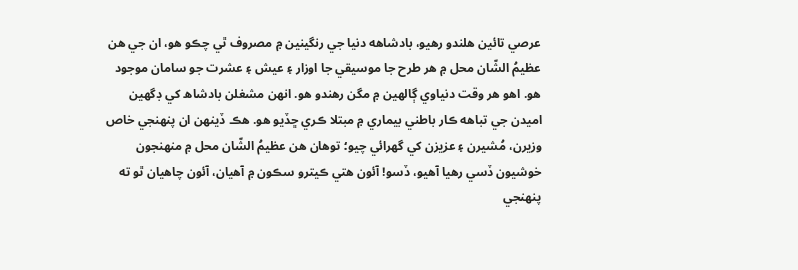عرصي تائين هلندو رهيو، بادشاهه دنيا جي رنگينين ۾ مصروف ٿي چڪو هو، ان جي هن عظيمُ الشّان محل ۾ هر طرح جا موسيقي جا اوزار ۽ عيش ۽ عشرت جو سامان موجود هو. اهو هر وقت دنياوي ڳالهين ۾ مگن رهندو هو. انهن مشغلن بادشاھ کي ڊگهين اميدن جي تباهه ڪار باطني بيماري ۾ مبتلا ڪري ڇڏيو هو. هڪ ڏينهن ان پنهنجي خاص وزيرن، مُشيرن ۽ عزيزن کي گهرائي چيو؛ توهان هن عظيمُ الشّان محل ۾ منهنجون خوشيون ڏسي رهيا آهيو، ڏسو! آئون هتي ڪيترو سڪون ۾ آهيان، آئون چاهيان ٿو ته پنهنجي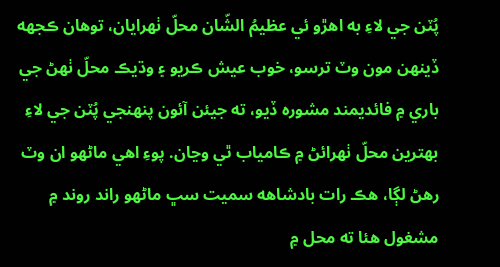پُٽن جي لاءِ به اهڙو ئي عظيمُ الشّان محلّ ٺهرايان، توهان ڪجهه ڏينهن مون وٽ ترسو، خوب عيش ڪريو ۽ وڌيڪ محلّ ٺهڻ جي باري ۾ فائديمند مشوره ڏيو، ته جيئن آئون پنهنجي پُٽن جي لاءِ بهترين محلّ ٺهرائڻ ۾ ڪامياب ٿي وڃان. پوءِ اهي ماڻهو ان وٽ رهڻ لڳا، هڪ رات بادشاهه سميت سڀ ماڻهو راند روند ۾ مشغول هئا ته محل ۾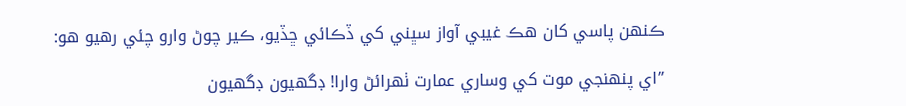ڪنهن پاسي کان هڪ غيبي آواز سڀني کي ڏڪائي ڇڏيو، ڪير چوڻ وارو چئي رهيو هو:

”اي پنهنجي موت کي وساري عمارت ٺهرائڻ وارا! ڊگهيون ڊگهيون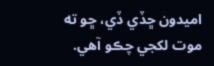اميدون ڇڏي ڏي، ڇو ته موت لکجي چڪو آهي.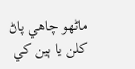ماڻهو چاهي پاڻ کلن يا ٻين کي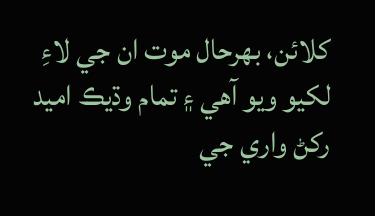کلائن، بهرحال موت ان جي لاءِ لکيو ويو آهي ۽ تمام وڌيڪ اميد رکڻ واري جي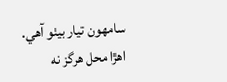سامهون تيار بيٺو آهي. اهڙا محل هرگز نه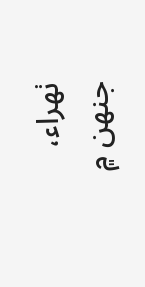ٺهراء، جنهن ۾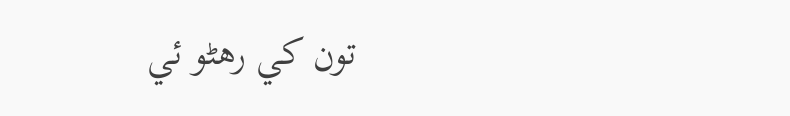تون کي رهڻو ئي